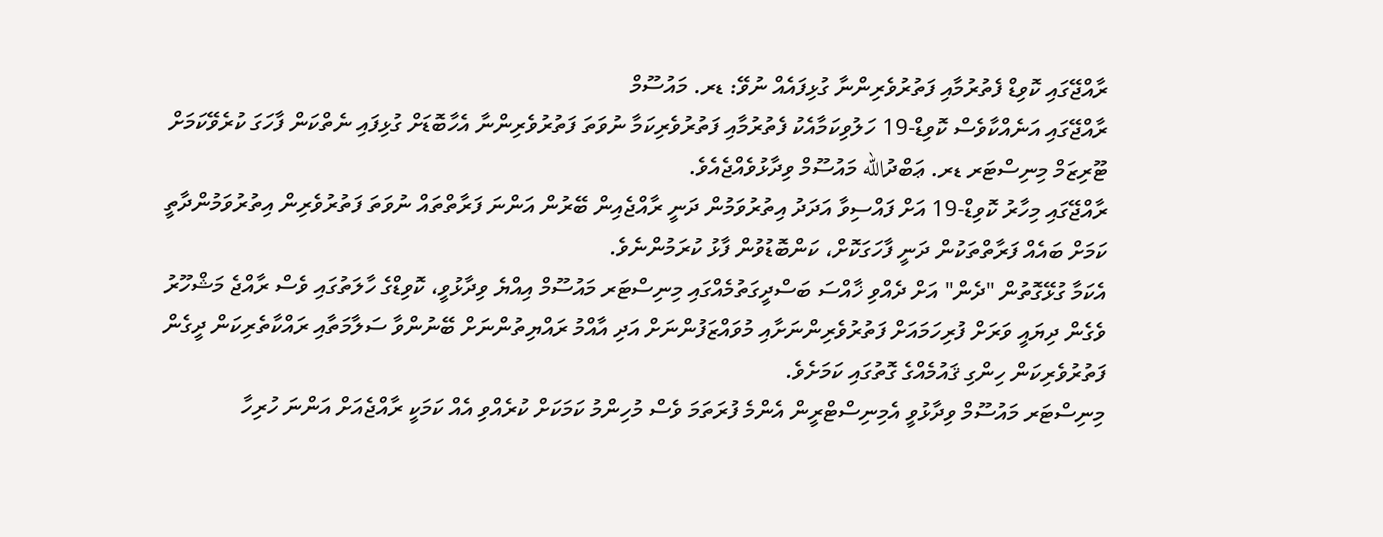ރާއްޖޭގައި ކޮވިޑް ފެތުރުމާއި ފަތުރުވެރިންނާ ގުޅިފައެއް ނުވޭ: ޑރ. މައުސޫމް
ރާއްޖޭގައި އަނެއްކާވެސް ކޮވިޑް-19 ހަލުވިކަމާއެކު ފެތުރުމާއި ފަތުރުވެރިކަމާ ނުވަތަ ފަތުރުވެރިންނާ އެހާބޮޑަށް ގުޅިފައި ނެތްކަން ފާހަގަ ކުރެވޭކަމަށް ޓޫރިޒަމް މިނިސްޓަރ ޑރ. ޢަބްދުالله މައުސޫމް ވިދާޅުވެއްޖެއެވެ.
ރާއްޖޭގައި މިހާރު ކޮވިޑް-19 އަށް ފައްސިވާ އަދަދު އިތުރުވަމުން ދަނީ ރާއްޖެއިން ބޭރުން އަންނަ ފަރާތްތައް ނުވަތަ ފަތުރުވެރިން އިތުރުވަމުންދާތީ ކަމަށް ބައެއް ފަރާތްތަކުން ދަނީ ފާހަގަކޮށް، ކަންބޮޑުވުން ފާޅު ކުރަމުންނެވެ.
އެކަމާ ގުޅޭގޮތުން "ދެން" އަށް ދެއްވި ޚާއްސަ ބަސްދީގަތުމެއްގައި މިނިސްޓަރ މައުސޫމް އިއްޔެ ވިދާޅުވީ، ކޮވިޑްގެ ހާލަތުގައި ވެސް ރާއްޖެ މަޝްހޫރު ވެގެން ދިޔައީ ވަރަށް ފުރިހަމައަށް ފަތުރުވެރިންނަށާއި މުވައްޒަފުންނަށް އަދި އާއްމު ރައްޔިތުންނަށް ބޭނުންވާ ސަލާމަތާއި ރައްކާތެރިކަން ދީގެން ފަތުރުވެރިކަން ހިންގި ޤައުމެއްގެ ގޮތުގައި ކަމަށެވެ.
މިނިސްޓަރ މައުސޫމް ވިދާޅުވީ އެމިނިސްޓްރީން އެންމެ ފުރަތަމަ ވެސް މުހިންމު ކަމަކަށް ކުރެއްވި އެއް ކަމަކީ ރާއްޖެއަށް އަންނަ ހުރިހާ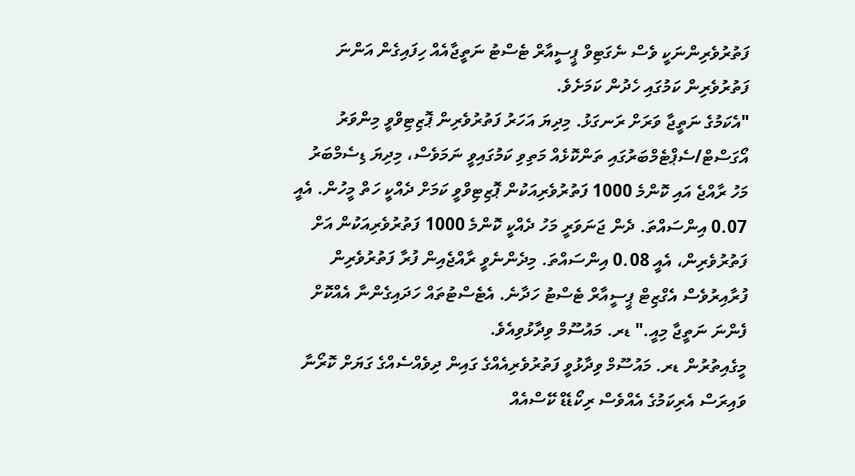ފަތުރުވެރިންނަކީ ވެސް ނެގަޓިވް ޕީސީއާރް ޓެސްޓު ނަތީޖާއެއް ހިފައިގެން އަންނަ ފަތުރުވެރިން ކަމުގައި ހެދުން ކަމަށެވެ.
"އެކަމުގެ ނަތީޖާ ވަރަށް ރަނގަޅު. މިދިޔަ އަހަރު ފަތުރުވެރިން ޕޮޒިޓިވްވީ މިންވަރު އޯގަސްޓް/ސެޕްޓެމްބަރުގައި ތަންކޮޅެއް މަތިވި ކަމުގައިވީ ނަމަވެސް، މިދިޔަ ޑިސެމްބަރު މަހު ރާއްޖެ އައި ކޮންމެ 1000 ފަތުރުވެރިއަކުން ޕޮޒިޓިވްވީ ކަމަށް ދެއްކީ ހަތް މީހުން. އެއީ 0.07 އިންސައްތަ. ދެން ޖަނަވަރީ މަހު ދެއްކީ ކޮންމެ 1000 ފަތުރުވެރިއަކުން އަށް ފަތުރުވެރިން، އެއީ 0.08 އިންސައްތަ. މިދެންނެވީ ރާއްޖެއިން ފުރާ ފަތުރުވެރިން ފުރާއިރުވެސް އެގްޒިޓް ޕީސީއާރް ޓެސްޓު ހަދާނެ. އެޓެސްޓުތައް ހަދައިގެންނާ އެއްކޮށް ފެންނަ ނަތީޖާ މިއީ." ޑރ. މައުސޫމް ވިދާޅުވިއެވެ.
މީގެއިތުރުން ޑރ. މައުސޫމް ވިދާޅުވީ ފަތުރުވެރިއެއްގެ ގައިން ދިވެއްސެއްގެ ގަޔަށް ކޮރޯނާ ވައިރަސް އެރިކަމުގެ އެއްވެސް ރިކޯޑެޑް ކޭސްއެއް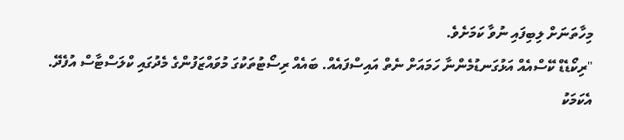މިހާތަނަށް ލިބިފައި ނުވާ ކަމަށެވެ.
"ރިކޯޑެޑް ކޭސްއެއް އަޅުގަނޑުމެންނާ ހަމައަށް ނެތް އައިސްފައެއް. ބައެއް ރިސޯޓުތަކުގަ މުވައްޒަފުންގެ މެދުގައި ކްލަސްޓާސް އުފެދޭ. އެކަމަކު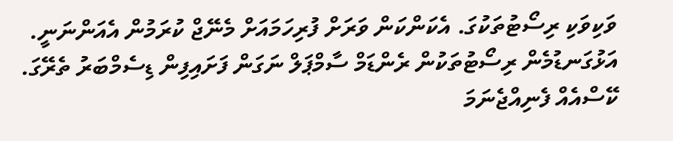ވަކިވަކި ރިސޯޓުތަކުގަ. އެކަންކަން ވަރަށް ފުރިހަމައަށް މެނޭޖް ކުރަމުން އެއަންނަނީ. އަޅުގަނޑުމެން ރިސޯޓުތަކުން ރެންޑަމް ސާމްޕަލް ނަގަން ފަށައިފިން ޑިސެމްބަރު ތެރޭގަ. ކޭސްއެއް ފެނިއްޖެނަމަ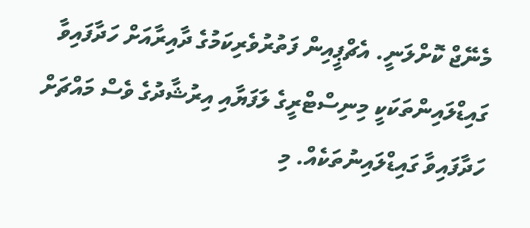މެނޭޖް ކޮށްލަނީ. އެޗްޕީއިން ފަތުރުވެރިކަމުގެ ދާއިރާއަށް ހަދާފައިވާ ގައިޑްލައިންތަކަކީ މިނިސްޓްރީގެ ލަފަޔާއި އިރުޝާދުގެ ވެސް މައްޗަށް ހަދާފައިވާ ގައިޑްލައިނުތަކެއް. މި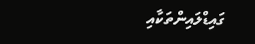ގައިޑްލައިންތަކާއި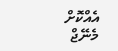އެއްކޮށް މެނޭޖް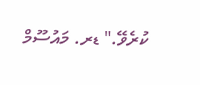ކުރެވޭ." ޑރ. މައުސޫމް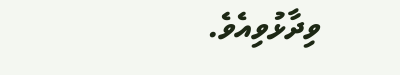ވިދާޅުވިއެވެ.